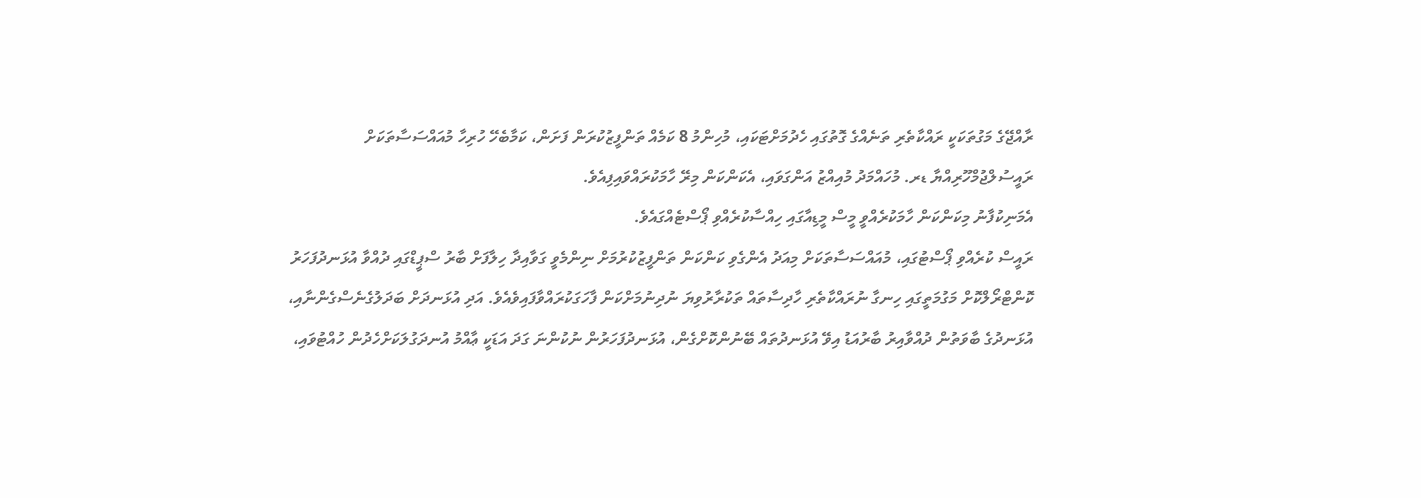ރާއްޖޭގެ މަގުތަކަކީ ރައްކާތެރި ތަނެއްގެ ގޮތުގައި ހެދުމަށްޓަކައި، މުހިންމު 8 ކަމެއް ތަންފީޒުކުރަން ފަށަން، ކަމާބެހޭ ހުރިހާ މުއައްސަސާތަކަށް ރައީސުލްޖުމްހޫރިއްޔާ ޑރ. މުހައްމަދު މުއިއްޒު އަންގަވައި، އެކަންކަން މިރޭ ހާމަކުރައްވައިފިއެވެ.
އެމަނިކުފާނު މިކަންކަން ހާމަކުރެއްވީ މީސް މީޑިއާގައި ހިއްސާކުރެއްވި ޕޯސްޓެއްގައެވެ.
ރައީސް ކުރެއްވި ޕޯސްޓުގައި، މުއައްސަސާތަކަށް މިއަދު އެންގެވި ކަންކަން ތަންފީޒުކުރުމަށް ނިންމެވީ ގަވާއިދާ ހިލާފަށް ބާރު ސްޕީޑްގައި ދުއްވާ އުޅަނދުފަހަރު ކޮންޓްރޯލްކޮށް މަގުމަތީގައި ހިނގާ ނުރައްކާތެރި ހާދިސާތައް ތަކުރާރުވިޔަ ނުދިނުމަށްކަން ފާހަގަކުރައްވާފައިވެއެވެ. އަދި އުޅަނދަށް ބަދަލުގެނެސްގެންނާއި، އުޅަނދުގެ ބާވަތުން ދުއްވާއިރު ބާރުއަޑު އިވޭ އުޅަނދުތައް ބޭނުންކޮށްގެން، އުޅަނދުފަހަރުން ނުކުންނަ ގަދަ އަޑަކީ ޢާއްމު އުނދަގުލަކަށްހެދުން ހުއްޓުވައި،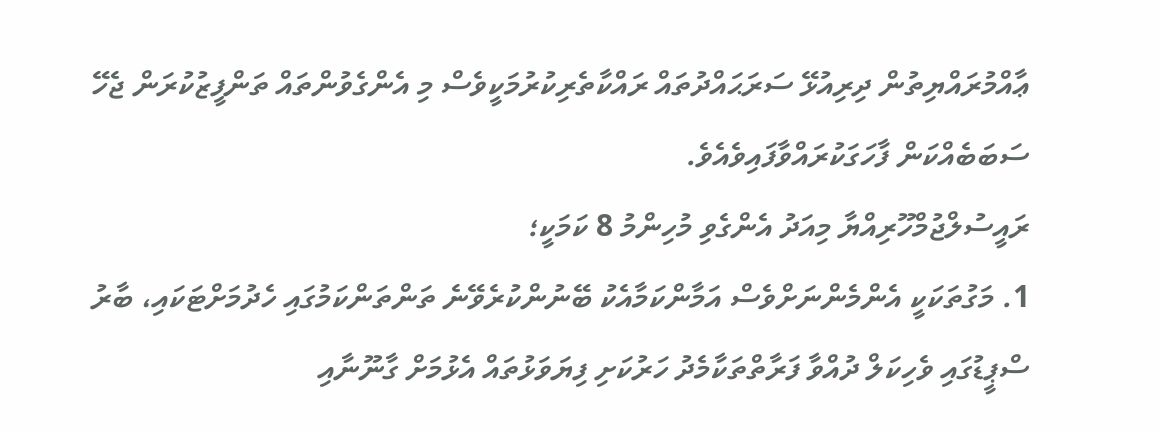ޢާއްމުރައްޔިތުން ދިރިއުޅޭ ސަރަޙައްދުތައް ރައްކާތެރިކުރުމަކީވެސް މި އެންގެވުންތައް ތަންފީޒުކުރަން ޖެހޭ ސަބަބެއްކަން ފާހަގަކުރައްވާފައިވެއެވެ.
ރައީސުލްޖުމްހޫރިއްޔާ މިއަދު އެންގެވި މުހިންމު 8 ކަމަކީ؛
1. މަގުތަކަކީ އެންމެންނަށްވެސް އަމާންކަމާއެކު ބޭނުންކުރެވޭނެ ތަންތަންކަމުގައި ހެދުމަށްޓަކައި، ބާރު ސްޕީޑުގައި ވެހިކަލް ދުއްވާ ފަރާތްތަކާމެދު ހަރުކަށި ފިޔަވަޅުތައް އެޅުމަށް ގާނޫނާއި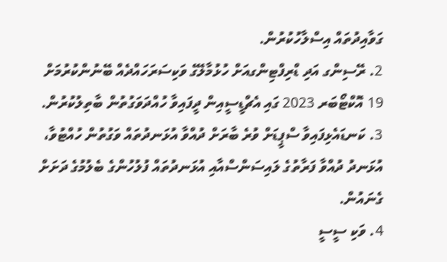ގަވާއިދުތައް އިސްލާހުކުރުން.
2. ރޭސިންގ އަދި ޑްރިފްޓިންގއަށް ހުޅުމާލޭގެ ވަކިސަރަހައްދެއް ބޭނުންކުރުމަށް 19 އޮކްޓޯބަރ 2023 ގައި އެޗްޑީސީއިން ދީފައިވާ ހުއްދަވަގުތުން ބާތިލުކުރުން.
3. ކަނޑައެޅިފައިވާ ސްޕީޑަށް ވުރެ ބާރަށް ދުއްވާ އުޅަނދުތައް ވަގުތުން ހުއްޓުވާ، އުޅަނދު ދުއްވާ ފަރާތުގެ ލައިސަންސްއާއި އުޅަނދުތައް ފުލުހުންގެ ބެލުމުގެ ދަށަށް ގެނައުން.
4. ވަކި ސީސީ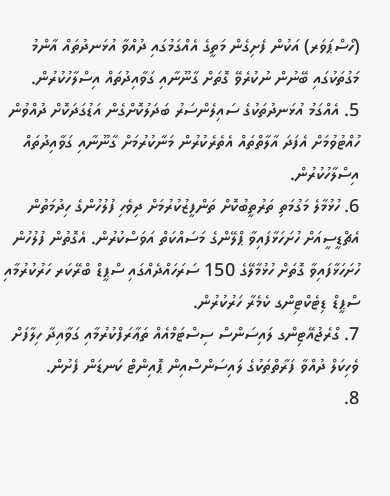(ހޯސްޕަވަރ) އަކުން ފެށިގެން މަތީގެ އެއްގަމުގައި ދުއްވާ އުޅަނދުތައް އާންމު މަގުތަކުގައި ބޭނުން ނުކުރެވޭ ގޮތަށް ގާނޫނާއި ގަވާއިދުތައް އިސްލާހުކުރުން.
5. އެއްގަމު އުޅަނދުތަކުގެ ސައިލެންސަރު ބަދަލުކޮށްގެން އަޑުގަދަކޮށް ދުއްވުން ހުއްޓުވުމަށް އެފަދަ އާލާތްތައް އެތެރެކުރުން މަނާކުރުމަށް ގާނޫނާއި ގަވާއިދުތައް އިސްލާހުކުރުން.
6. ހުޅުމާލެ މަގުމަތި ތަރުތީބުކޮށް ތަންފީޒުކުރުމަށް ދިވެހި ފުލުހުންގެ ހިދުމަތުން އެޗްޑީސީއަށް ހުށަހަޅާފައިވާ ޕްލޭންގެ މަސައްކަތް އަވަސްކުރުން. އެގޮތުން ފުލުހުން ހުށަހަޅާފައިވާ ގޮތަށް ހުޅުމާލޭގެ 150 ސަރަހައްދެއްގައި ސްޕީޑް ބްރޭކަރ ހަރުކުރުމާއި ސްޕީޑް ޑިޓެކްޓިންގ ކެމެރާ ހަރުކުރުން.
7. ގްރެޖުއޭޓިންގ ލައިސަންސް ސިސްޓަމްއެއް ތަޢާރަފްކުރުމާއި ގަވާއިދާ ހިލާފަށް ވެހިކަލް ދުއްވާ ފަރާތްތަކުގެ ލައިސަންސްއިން ޕޮއިންޓް ކަނޑަން ފެށުން.
8.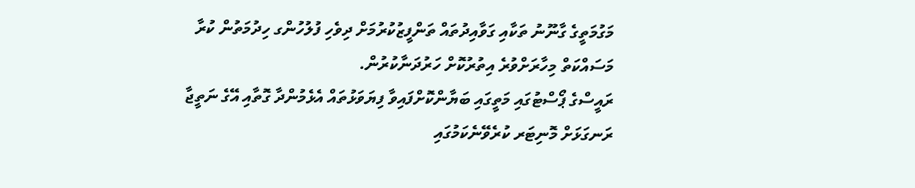މަގުމަތީގެ ގާނޫނު ތަކާއި ގަވާއިދުތައް ތަންފީޒުކުރުމަށް ދިވެހި ފުލުހުންގ ހިދުމަތުން ކުރާ މަސައްކަތް މިހާރަށްވުރެ އިތުރުކޮށް ހަރުދަނާކުރުން.
ރައީސްގެ ޕޯސްޓުގައި މަތީގައި ބަޔާންކޮށްފައިވާ ފިޔަވަޅުތައް އެޅެމުންދާ ގޮތާއި އޭގެ ނަތީޖާ ރަނގަޅަށް މޮނިޓަރ ކުރެވޭނެކަމުގައި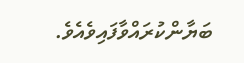ބަޔާންކުރައްވާފައިވެއެވެ.